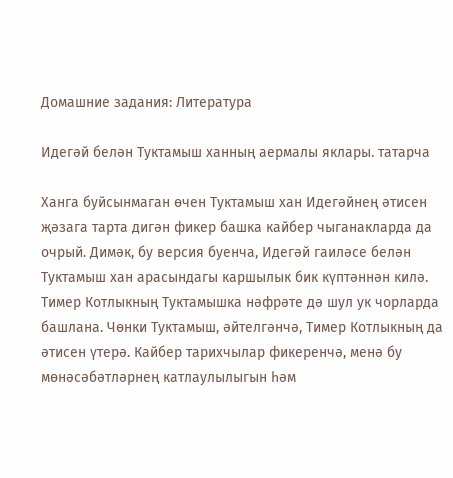Домашние задания: Литература

Идегәй белән Туктамыш ханның аермалы яклары. татарча

Ханга буйсынмаган өчен Туктамыш хан Идегәйнең әтисен җәзага тарта дигән фикер башка кайбер чыганакларда да очрый. Димәк, бу версия буенча, Идегәй гаиләсе белән Туктамыш хан арасындагы каршылык бик күптәннән килә. Тимер Котлыкның Туктамышка нәфрәте дә шул ук чорларда башлана. Чөнки Туктамыш, әйтелгәнчә, Тимер Котлыкның да әтисен үтерә. Кайбер тарихчылар фикеренчә, менә бу мөнәсәбәтләрнең катлаулылыгын һәм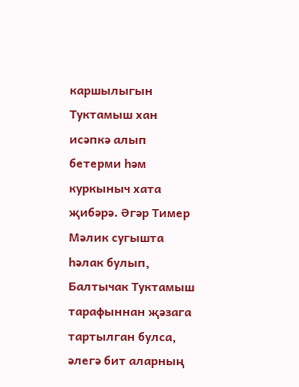каршылыгын Туктамыш хан исәпкә алып бетерми һәм куркыныч хата җибәрә. Әгәр Тимер Мәлик сугышта һәлак булып, Балтычак Туктамыш тарафыннан җәзага тартылган булса, әлегә бит аларның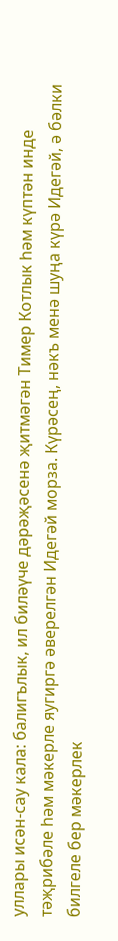уллары исән-сау кала: балигълык, ил биләүче дәрәҗәсенә җитмәгән Тимер Котлык һәм күптән инде тәҗрибәле һәм мәкерле яугиргә әверелгән Идегәй морза. Күрәсең, нәкъ менә шуңа күрә Идегәй, ә бәлки билгеле бер мәкерлек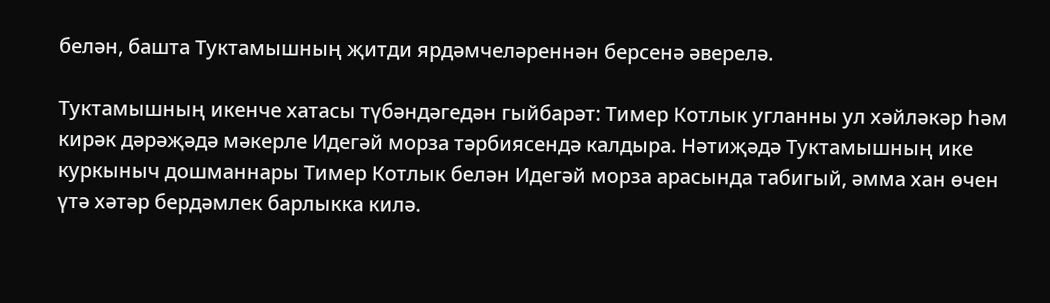белән, башта Туктамышның җитди ярдәмчеләреннән берсенә әверелә.

Туктамышның икенче хатасы түбәндәгедән гыйбарәт: Тимер Котлык угланны ул хәйләкәр һәм кирәк дәрәҗәдә мәкерле Идегәй морза тәрбиясендә калдыра. Нәтиҗәдә Туктамышның ике куркыныч дошманнары Тимер Котлык белән Идегәй морза арасында табигый, әмма хан өчен үтә хәтәр бердәмлек барлыкка килә.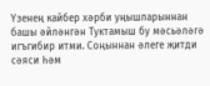Үзенең кайбер хәрби уңышларыннан башы әйләнгән Туктамыш бу мәсьәләгә игъгибир итми. Соңыннан әлеге җитди сәяси һәм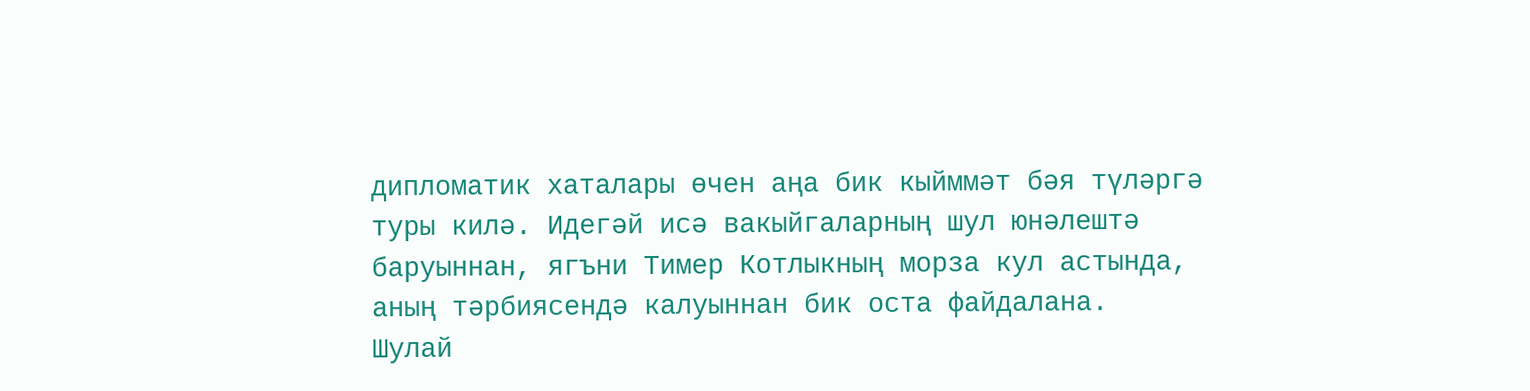дипломатик хаталары өчен аңа бик кыйммәт бәя түләргә туры килә. Идегәй исә вакыйгаларның шул юнәлештә баруыннан, ягъни Тимер Котлыкның морза кул астында, аның тәрбиясендә калуыннан бик оста файдалана.
Шулай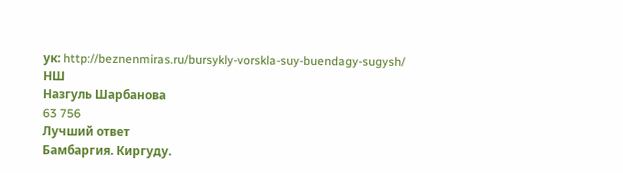ук: http://beznenmiras.ru/bursykly-vorskla-suy-buendagy-sugysh/
НШ
Назгуль Шарбанова
63 756
Лучший ответ
Бамбаргия. Киргуду.